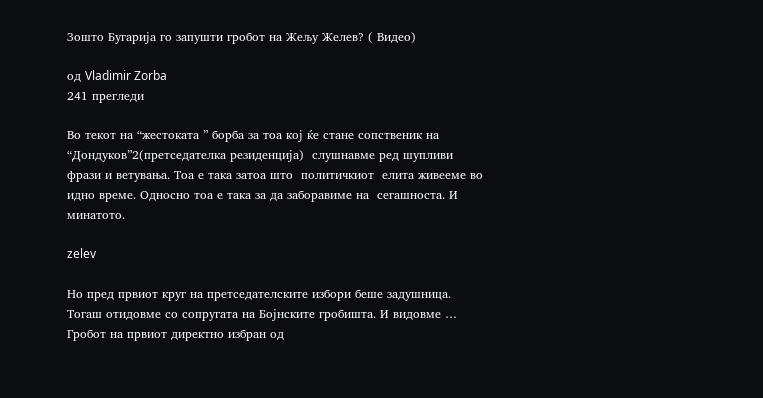Зошто Бугарија го запушти гробот на Жељу Желев? ( Видео)

од Vladimir Zorba
241 прегледи

Во текот на “жестоката ” борба за тоа кој ќе стане сопственик на “Дондуков”2(претседателка резиденција)  слушнавме ред шупливи фрази и ветувања. Тоа е така затоа што  политичкиот  елита живееме во идно време. Односно тоа е така за да заборавиме на  сегашноста. И минатото.

zelev

Но пред првиот круг на претседателските избори беше задушница. Тогаш отидовме со сопругата на Бојнските гробишта. И видовме … Гробот на првиот директно избран од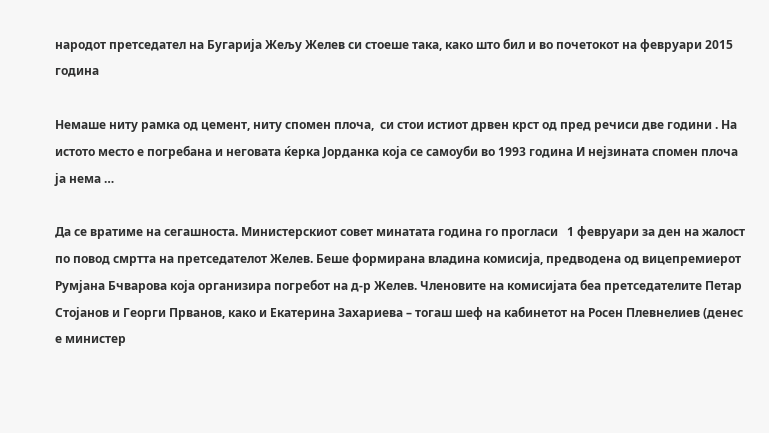народот претседател на Бугарија Жељу Желев си стоеше така, како што бил и во почетокот на февруари 2015 година

Немаше ниту рамка од цемент, ниту спомен плоча,  си стои истиот дрвен крст од пред речиси две години . На истото место е погребана и неговата ќерка Јорданка која се самоуби во 1993 година И нејзината спомен плоча ја нема …

Да се вратиме на сегашноста. Министерскиот совет минатата година го прогласи   1 февруари за ден на жалост по повод смртта на претседателот Желев. Беше формирана владина комисија, предводена од вицепремиерот Румјана Бчварова која организира погребот на д-р Желев. Членовите на комисијата беа претседателите Петар Стојанов и Георги Прванов, како и Екатерина Захариева – тогаш шеф на кабинетот на Росен Плевнелиев (денес е министер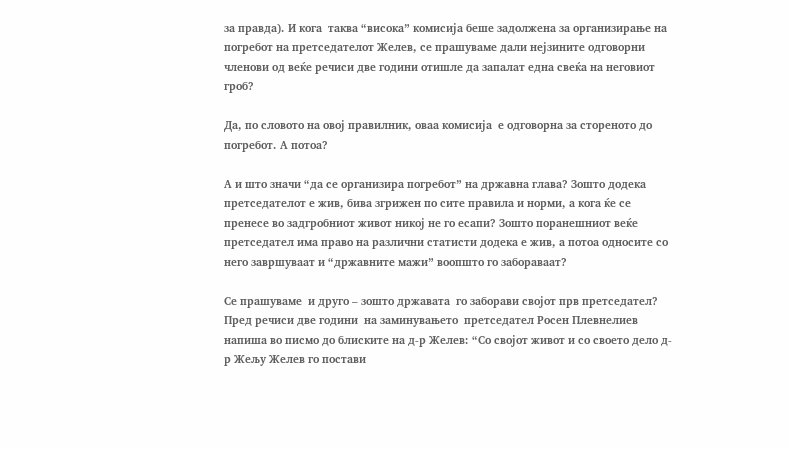за правда). И кога  таква “висока” комисија беше задолжена за организирање на погребот на претседателот Желев, се прашуваме дали нејзините одговорни членови од веќе речиси две години отишле да запалат една свеќа на неговиот гроб?

Да, по словото на овој правилник, оваа комисија  е одговорна за стореното до погребот. А потоа?

А и што значи “да се организира погребот” на државна глава? Зошто додека претседателот е жив, бива згрижен по сите правила и норми, а кога ќе се пренесе во задгробниот живот никој не го есапи? Зошто поранешниот веќе претседател има право на различни статисти додека е жив, а потоа односите со него завршуваат и “државните мажи” воопшто го забораваат?

Се прашуваме  и друго – зошто државата  го заборави својот прв претседател? Пред речиси две години  на заминувањето  претседател Росен Плевнелиев напиша во писмо до блиските на д-р Желев: “Со својот живот и со своето дело д-р Жељу Желев го постави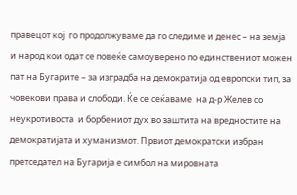правецот кој  го продолжуваме да го следиме и денес – на земја и народ кои одат се повеќе самоуверено по единствениот можен пат на Бугарите – за изградба на демократија од европски тип, за човекови права и слободи. Ќе се сеќаваме  на д-р Желев со неукротивоста  и борбениот дух во заштита на вредностите на демократијата и хуманизмот. Првиот демократски избран претседател на Бугарија е симбол на мировната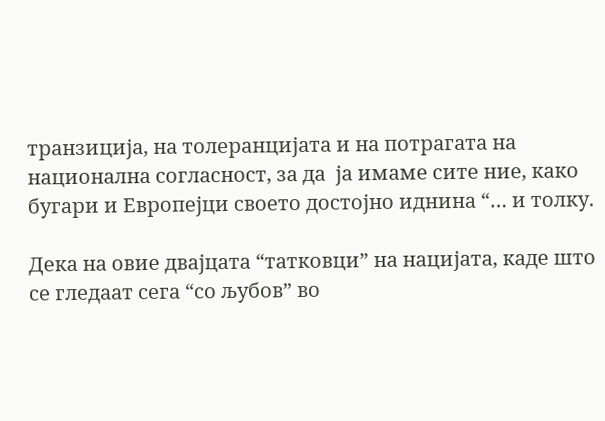транзиција, на толеранцијата и на потрагата на национална согласност, за да  ја имаме сите ние, како бугари и Европејци своето достојно иднина “… и толку.

Дека на овие двајцата “татковци” на нацијата, каде што се гледаат сега “со љубов” во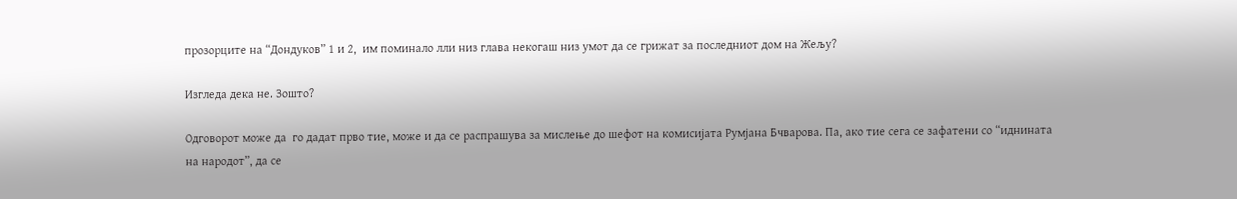прозорците на “Дондуков” 1 и 2,  им поминало лли низ глава некогаш низ умот да се грижат за последниот дом на Жељу?

Изгледа дека не. Зошто?

Одговорот може да  го дадат прво тие, може и да се распрашува за мислење до шефот на комисијата Румјана Бчварова. Па, ако тие сега се зафатени со “иднината на народот”, да се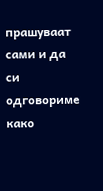прашуваат сами и да си одговориме како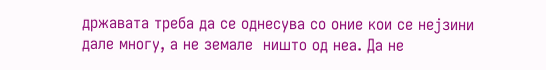државата треба да се однесува со оние кои се нејзини дале многу, а не земале  ништо од неа. Да не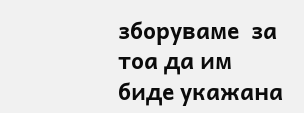зборуваме  за тоа да им биде укажана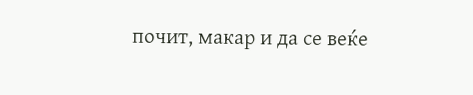почит, макар и да се веќе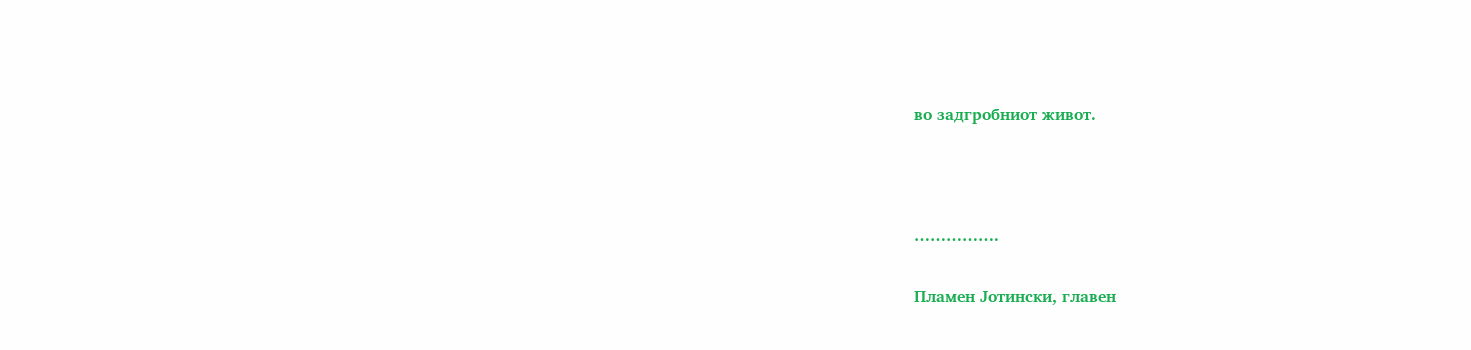во задгробниот живот.



…………….

Пламен Јотински, главен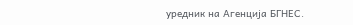уредник на Агенција БГНЕС.